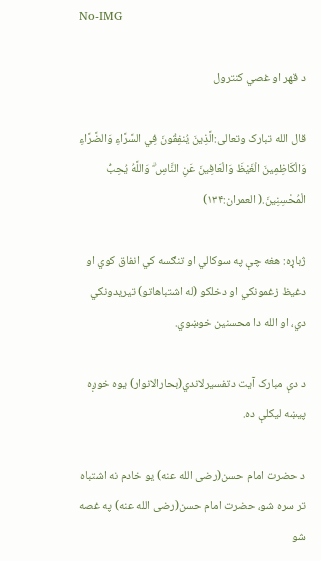No-IMG

د قهر او غصي کنترول

قال الله تبارک وتعالی:الَّذِينَ يُنفِقُونَ فِي السَّرَّاءِ وَالضَّرَّاءِ وَالْكَاظِمِينَ الْغَيْظَ وَالْعَافِينَ عَنِ النَّاسِ ۗ وَاللَّهُ يُحِبُّ الْمُحْسِنِينَ.( العمران:۱۳۴)

ژباړه: هغه چې په سوکالي او تنګسه کي انفاق کوي او دغیظ زغمونکي او دخلکو (له اشتباهاتو) تیریدونکي دي، او الله دا محسنین خوښوي.

د دې مبارک آیت دتفسیرلاندي(بحارالانوار) یوه خوږه پیښه لیکلې ده.

د حضرت امام حسن(رضی الله عنه) یو خادم نه اشتباه تر سره شو، حضرت امام حسن(رضی الله عنه) په غصه شو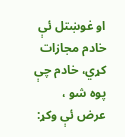او غوښتل ئې خادم مجازات کړي، خادم چې پوه شو ، عرض ئې وکړ: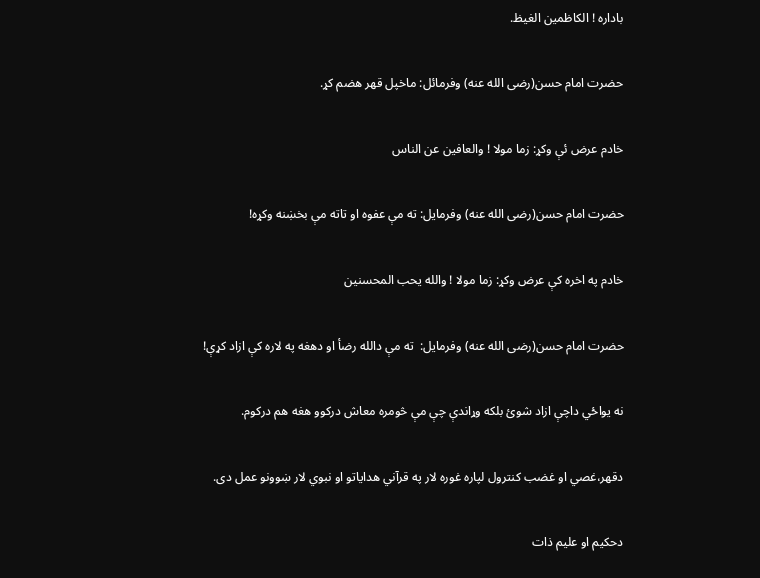باداره ! الكاظمین الغیظ.

حضرت امام حسن(رضی الله عنه) وفرمائل: ماخپل قهر هضم کړ.

خادم عرض ئې وکړ: زما مولا ! والعافین عن الناس

حضرت امام حسن(رضی الله عنه) وفرمایل: ته مې عفوه او تاته مې بخښنه وکړه!

خادم په اخره کې عرض وکړ: زما مولا ! والله یحب المحسنین

حضرت امام حسن(رضی الله عنه) وفرمایل:  ته مې دالله رضأ او دهغه په لاره کې ازاد کړې!

نه یواځي داچې ازاد شوئ بلکه وړاندې چې مې څومره معاش درکوو هغه هم درکوم.

دقهر،غصي او غضب کنترول لپاره غوره لار په قرآني هدایاتو او نبوي لار ښوونو عمل دی.

دحکیم او علیم ذات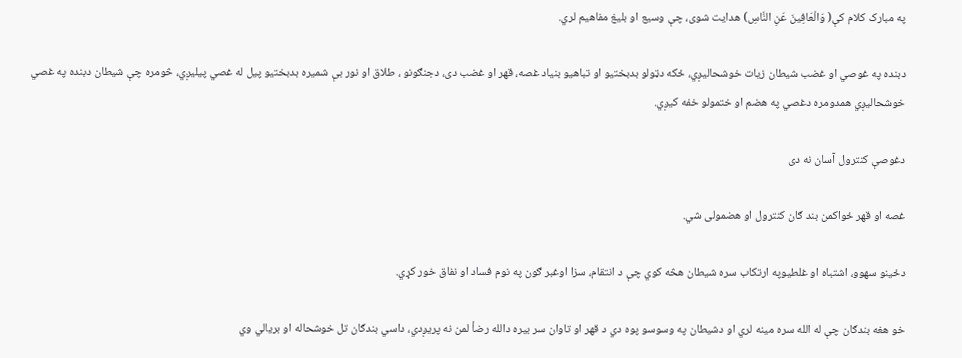په مبارک کلام کې( وَالْعَافِينَ عَنِ النَّاسِ) هدایت شوی، چې وسیع او بلیغ مفاهیم لري.

دبنده په غوصي او غضب شیطان زیات خوشحالیږي، ځکه دټولو بدبختیو او تباهیو بنیاد غصه، قهر او غضب دی، دجنګونو ، طلاق او نور بې شمیره بدبختیو پیل له غصي پیلیږي، څومره چې شیطان دبنده په غصي خوشحالیږي همدومره دغصي په هضم او ختمولو خفه کیږي.

دغوصې کنترول آسان نه دی

غصه او قهر ځواکمن بند ګان کنترول او هضمولی شي.

دځینو سهوو، اشتباه او غلطیوپه ارتکاب سره شیطان هڅه کوي چې د انتقام، سزا اوغبر ګون په نوم فساد او نفاق خور کړي.

خو هغه بندګان چې له الله سره مینه لري او دشیطان په وسوسو پوه دي د قهر او تاوان سر بیره دالله رضأ لمن نه پریږدي، داسي بندګان تل خوشحاله او بریالي وي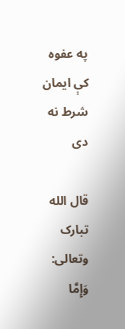په عفوه کې ایمان شرط نه دی

قال الله تبارک وتعالی: وَإِمَّا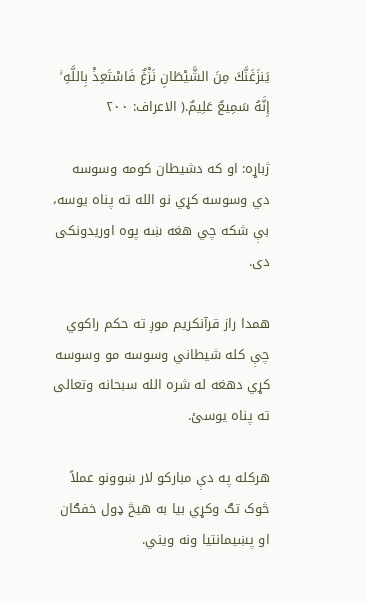يَنزَغَنَّكَ مِنَ الشَّيْطَانِ نَزْغٌ فَاسْتَعِذْ بِاللَّهِ ۚ إِنَّهُ سَمِيعٌ عَلِيمٌ.( الاعراف: ۲۰۰

ژباړه: او که دشیطان کومه وسوسه دي وسوسه کړي نو الله ته پناه یوسه، بې شکه چي هغه ښه پوه اوریدونکی دی.

همدا راز قرآنکریم موږ ته حکم راکوي چې کله شیطاني وسوسه مو وسوسه کړي دهغه له شره الله سبحانه وتعالی ته پناه یوسئ.

هرکله په دې مبارکو لار ښوونو عملاً څوک تګ وکړي بیا به هيڅ ډول خفګان او پښیمانتیا ونه ویني.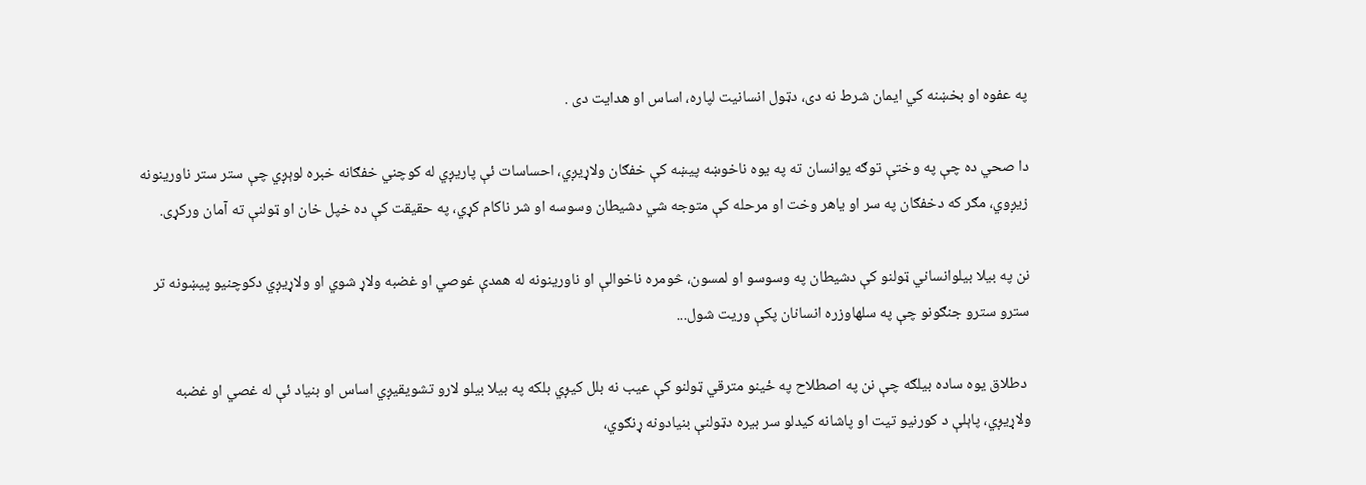په عفوه او بخښنه کي ایمان شرط نه دی، دټول انسانیت لپاره، اساس او هدایت دی .

دا صحي ده چې په وختې توګه یوانسان ته په یوه ناخوښه پیښه کې خفګان ولاړیږي، احساسات ئې پاریږي له کوچني خفګانه خبره لوېږي چې ستر ستر ناورینونه زیږوي، مګر که دخفګان په سر او یاهر وخت او مرحله کې متوجه شي دشیطان وسوسه او شر ناکام کړي، په حقیقت کې ده خپل خان او ټولنې ته آمان ورکړی.

نن په بیلا بیلوانساني ټولنو کې دشیطان په وسوسو او لمسون، څومره ناخوالې او ناورینونه له همدې غوصي او غضبه ولاړ شوي او ولاړیږي دکوچنیو پیښونه تر سترو سترو جنګونو چې په سلهاوزره انسانان پکې وریت شول...

 دطلاق یوه ساده بیلګه چې نن په اصطلاح په ځینو مترقي ټولنو کې عیب نه بلل کیږي بلکه په بیلا بیلو لارو تشویقیږي اساس او بنیاد ئې له غصي او غضبه ولاړیږي، پاېلې د کورنیو تیت او پاشانه کیدلو سر بیره دټولنې بنیادونه ړنګوي،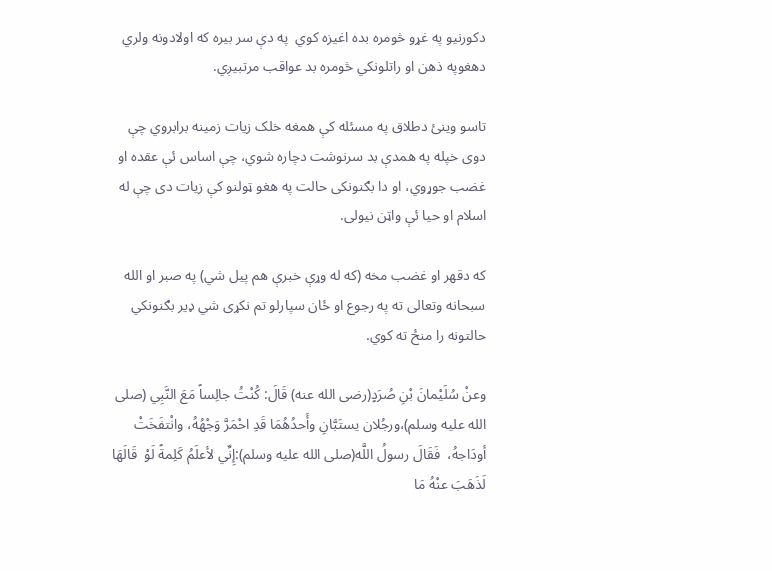دکورنیو په غړو څومره بده اغیزه کوي  په دې سر بیره که اولادونه ولري دهغوپه ذهن او راتلونکي څومره بد عواقب مرتبیږي.

تاسو وینئ دطلاق په مسئله کې همغه خلک زیات زمینه برابروي چې دوی خپله په همدې بد سرنوشت دچاره شوي، چې اساس ئې عقده او غضب جوړوي، او دا بګنونکی حالت په هغو ټولنو کې زیات دی چې له اسلام او حیا ئې واټن نیولی.

که دقهر او غضب مخه (که له وړې خبرې هم پیل شي) په صبر او الله سبحانه وتعالی ته په رجوع او ځان سپارلو تم نکړی شي ډیر بګنونکي حالتونه را منځ ته کوي.

وعنْ سُلَيْمانَ بْنِ صُرَدٍ(رضی الله عنه) قَالَ: كُنْتُ جالِساً مَعَ النَّبِي (صلى الله عليه وسلم)،ورجُلان يستَبَّانِ وأَحدُهُمَا قَدِ احْمَرَّ وَجْهُهُ، وانْتفَخَتْ أودَاجهُ،  فَقَالَ رسولُ اللَّه(صلى الله عليه وسلم):إِنِّي لأعلَمُ كَلِمةً لَوْ  قَالَهَا لَذَهَبَ عنْهُ مَا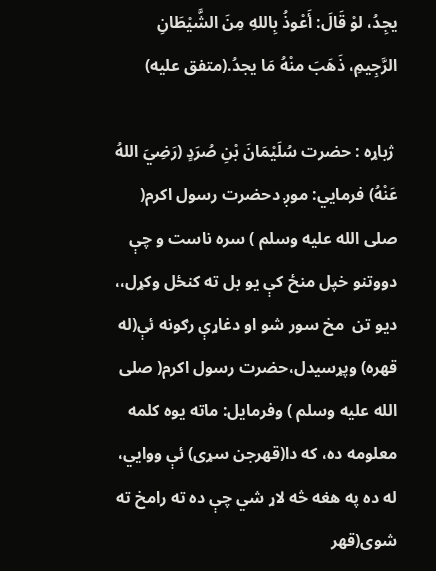يجِدُ، لوْ قَالَ: أَعْوذُ بِاللهِ مِنَ الشَّيْطَانِ الرَّجِيمِ، ذَهَبَ منْهُ مَا يجدُ.(متفق علیه)

 ژباړه : حضرت سُلَيْمَانَ بْنِ صُرَدٍ (رَضِيَ اللهُ عَنْهُ) فرمايي: موږ دحضرت رسول اکرم( صلی الله علیه وسلم ) سره ناست و چې دووتنو خپل منځ کې یو بل ته کنځل وکړل،، دیو تن  مخ سور شو او دغاړې رګونه ئې(له قهره) وپړسیدل،حضرت رسول اکرم( صلی الله علیه وسلم ) وفرمایل: ماته یوه کلمه معلومه ده، که دا(قهرجن سړی) ئې ووايي، له ده په هغه څه لاړ شي چې ده ته رامخ ته شوی(قهر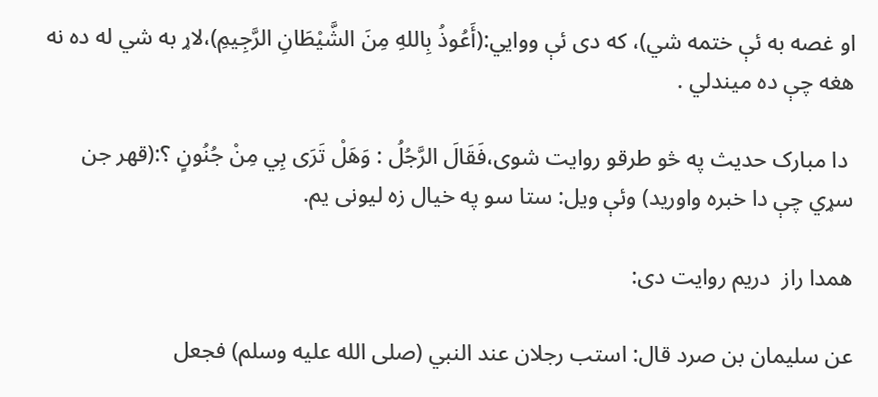او غصه به ئې ختمه شي)، که دی ئې ووايي:(أَعُوذُ بِاللهِ مِنَ الشَّيْطَانِ الرَّجِيمِ)،لاړ به شي له ده نه هغه چې ده میندلي .

 دا مبارک حدیث په څو طرقو روایت شوی،فَقَالَ الرَّجُلُ : وَهَلْ تَرَى بِي مِنْ جُنُونٍ ؟:(قهر جن سړي چې دا خبره واورید) وئې ویل: ستا سو په خیال زه لیونی یم.

همدا راز  دریم روایت دی:

عن سليمان بن صرد قال: استب رجلان عند النبي (صلى الله عليه وسلم) فجعل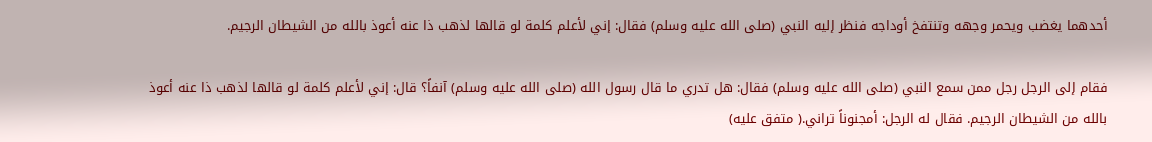أحدهما يغضب ويحمر وجهه وتنتفخ أوداجه فنظر إليه النبي (صلى الله عليه وسلم) فقال: إني لأعلم كلمة لو قالها لذهب ذا عنه أعوذ بالله من الشيطان الرجيم.

فقام إلى الرجل رجل ممن سمع النبي (صلى الله عليه وسلم) فقال: هل تدري ما قال رسول الله (صلى الله عليه وسلم) آنفاً؟ قال: إني لأعلم كلمة لو قالها لذهب ذا عنه أعوذ بالله من الشيطان الرجيم. فقال له الرجل: أمجنوناً تراني.( متفق علیه)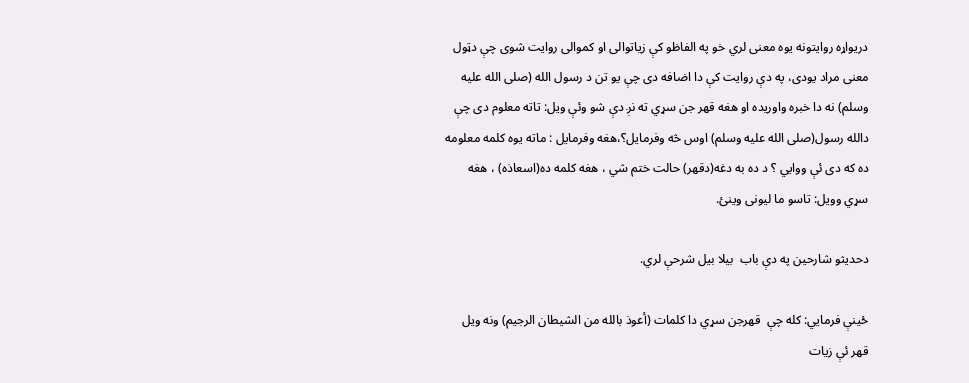دریواړه روایتونه یوه معنی لري خو په الفاظو کې زیاتوالی او کموالی روایت شوی چې دټول معنی مراد یودی، په دې روایت کې دا اضافه دی چې یو تن د رسول الله (صلى الله عليه وسلم) نه دا خبره واوریده او هغه قهر جن سړي ته نږ دې شو وئې ویل: تاته معلوم دی چې دالله رسول(صلی الله علیه وسلم) اوس څه وفرمایل؟،هغه وفرمایل : ماته یوه کلمه معلومه ده که دی ئې ووايي ؟ د ده به دغه(دقهر) حالت ختم شي ، هغه کلمه ده(اسعاذه) ، هغه سړي وویل: تاسو ما لیونی وینئ.

دحدیثو شارحین په دې باب  بیلا بیل شرحې لري.

ځینې فرمايي: کله چې  قهرجن سړي دا کلمات (أعوذ بالله من الشيطان الرجيم) ونه ویل قهر ئې زیات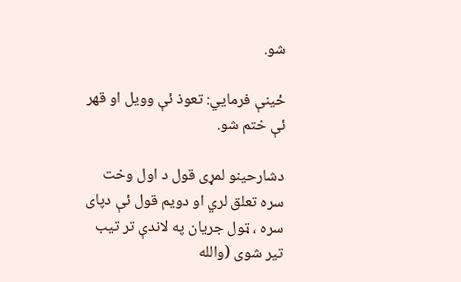شو.

ځینې فرمايي: تعوذ ئې وویل او قهر ئې ختم شو.

دشارحینو لمړی قول د اول وخت سره تعلق لري او دویم قول ئې دپای سره ، ټول جریان په لاندې تر تیب تیر شوی (والله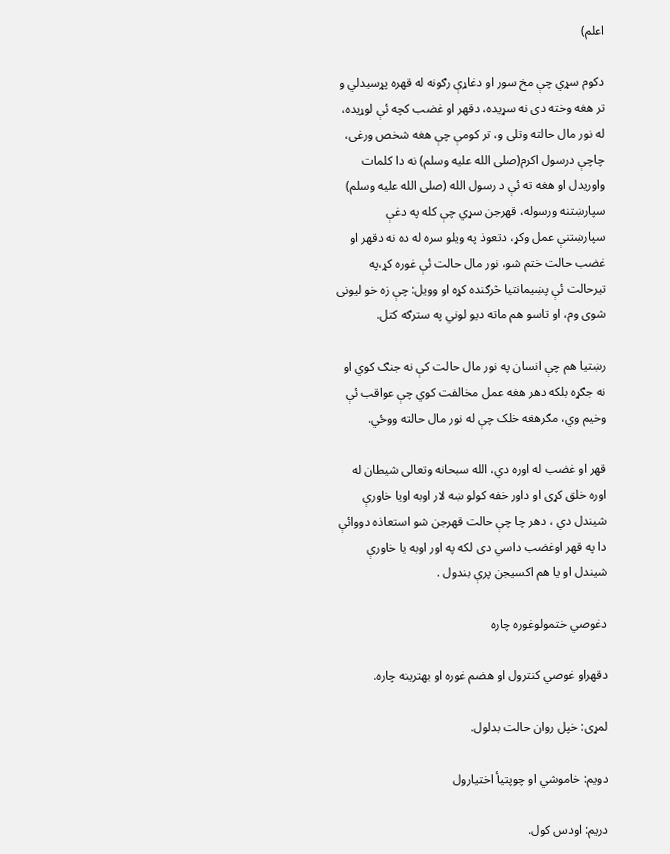اعلم)

دکوم سړي چې مخ سور او دغاړې رګونه له قهره پړسیدلي و تر هغه وخته دی نه سړیده، دقهر او غضب کچه ئې لوړیده، له نور مال حالته وتلی و، تر کومې چې هغه شخص ورغی، چاچې درسول اکرم(صلی الله علیه وسلم) نه دا کلمات واوریدل او هغه ته ئې د رسول الله (صلى الله عليه وسلم) سپارښتنه ورسوله، قهرجن سړي چې کله په دغې سپارښتنې عمل وکړ، دتعوذ په ویلو سره له ده نه دقهر او غضب حالت ختم شو، نور مال حالت ئې غوره کړ،په تیرحالت ئې پښیمانتیا څرګنده کړه او وویل: چې زه خو لیونی شوی وم، او تاسو هم ماته دیو لوني په سترګه کتل.

رښتیا هم چې انسان په نور مال حالت کې نه جنګ کوي او نه جګړه بلکه دهر هغه عمل مخالفت کوي چې عواقب ئې وخیم وي، مګرهغه خلک چې له نور مال حالته ووځي.

قهر او غضب له اوره دي، الله سبحانه وتعالی شیطان له اوره خلق کړی او داور خفه کولو ښه لار اوبه اویا خاورې شیندل دي ، دهر چا چې حالت قهرجن شو استعاذه دووائې دا په قهر اوغضب داسي دی لکه په اور اوبه یا خاورې شیندل او یا هم اکسیجن پرې بندول .

دغوصي ختمولوغوره چاره

دقهراو غوصي کنترول او هضم غوره او بهترینه چاره.

لمړی: خپل روان حالت بدلول.

دویم: خاموشي او چوپتیأ اختیارول

دریم: اودس کول.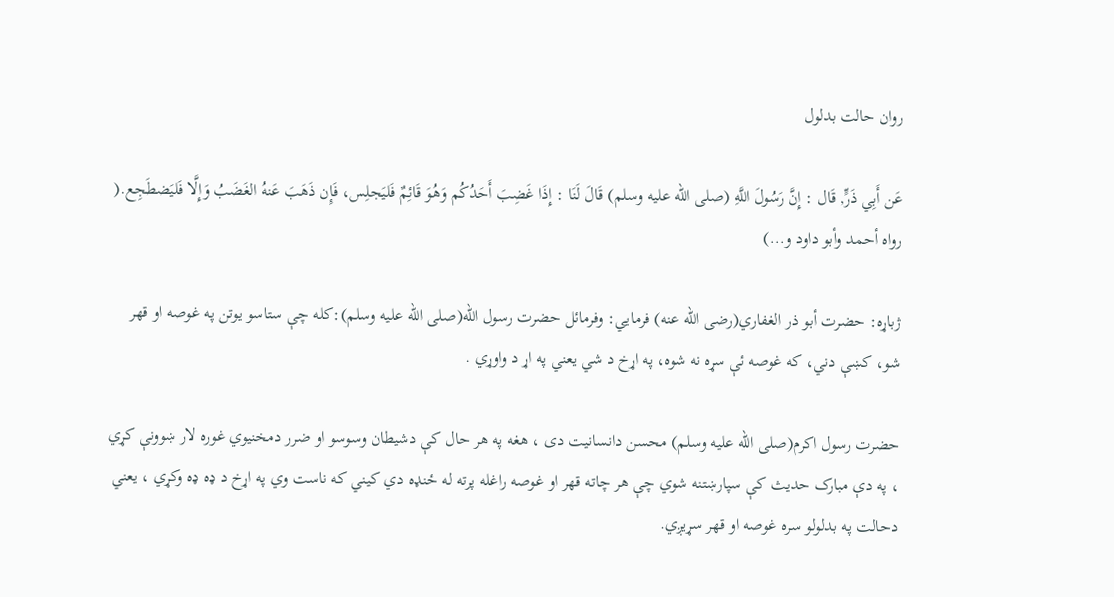روان حالت بدلول

عَن أَبِي ذَرٍّ, قَال : إِنَّ رَسُولَ اللَّهِ (صلى الله عليه وسلم) قَالَ لَنَا : إِذَا غَضِبَ أَحَدُكُم وَهُوَ قَائِمٌ فَليَجلِس، فَإِن ذَهَبَ عَنهُ الغَضَبُ وَإِلَّا فَليَضطَجِع.( رواه أحمد وأبو داود و...)

ژباړه: حضرت أبو ذر الغفاري(رضی الله عنه) فرمايي: وفرمائل حضرت رسول الله(صلی الله علیه وسلم):کله چې ستاسو یوتن په غوصه او قهر شو، کښې دني، که غوصه ئې سړه نه شوه، په اړخ د شي یعني په اړ د واوړي .

حضرت رسول اکرم(صلی الله علیه وسلم) محسن دانسانیت دی ، هغه په هر حال کې دشیطان وسوسو او ضرر دمخنیوي غوره لار ښوونې کړي ، په دې مبارک حدیث کې سپارښتنه شوي چې هر چاته قهر او غوصه راغله پرته له ځنډه دي کیني که ناست وي په اړخ د ډه ډه وکړي ، یعني دحالت په بدلولو سره غوصه او قهر سړیږي.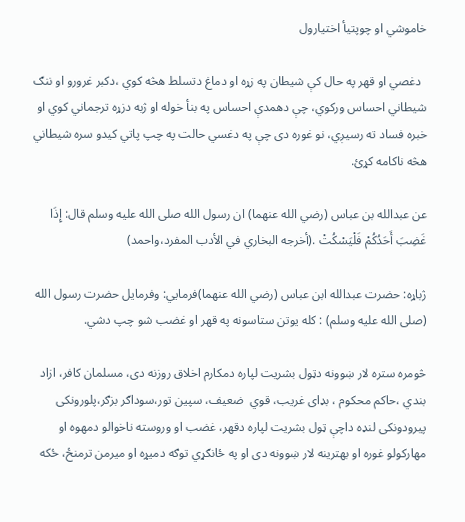خاموشي او چوپتیأ اختیارول

  دغصي او قهر په حال کې شیطان په زړه او دماغ دتسلط هڅه کوي ،دکبر غرورو او ننګ شیطاني احساس ورکوي، چې دهمدې احساس په بنأ خوله او ژبه دزړه ترجماني کوي او خبره فساد ته رسیږي، نو غوره دی چې په دغسي حالت په چپ پاتي کیدو سره شیطاني هڅه ناکامه کړئ.

عن عبدالله بن عباس (رضي الله عنهما) ان رسول الله صلى الله عليه وسلم قال: إِذَا غَضِبَ أَحَدُكُمْ فَلْيَسْكُتْ .(أخرجه البخاري في الأدب المفرد،واحمد)

ژباړه: حضرت عبدالله ابن عباس (رضي الله عنهما)فرمايي: وفرمایل حضرت رسول الله (صلى الله عليه وسلم) : کله یوتن ستاسونه په قهر او غضب شو چپ دشي.

څومره ستره لار ښوونه دټول بشریت لپاره دمکارم اخلاق روزنه دی، مسلمان کافر، ازاد  بندي ،حاکم محکوم ، بډای غریب، قوي  ضعیف، سپین تور،سوداګر بزګر،پلورونکی پیرودونکی لنډه داچې ټول بشریت لپاره دقهر، غضب او وروسته ناخوالو دمهوه او مهارکولو غوره او بهترینه لار ښوونه دی او په ځانګړي توګه دمیړه او میرمن ترمنځ، ځکه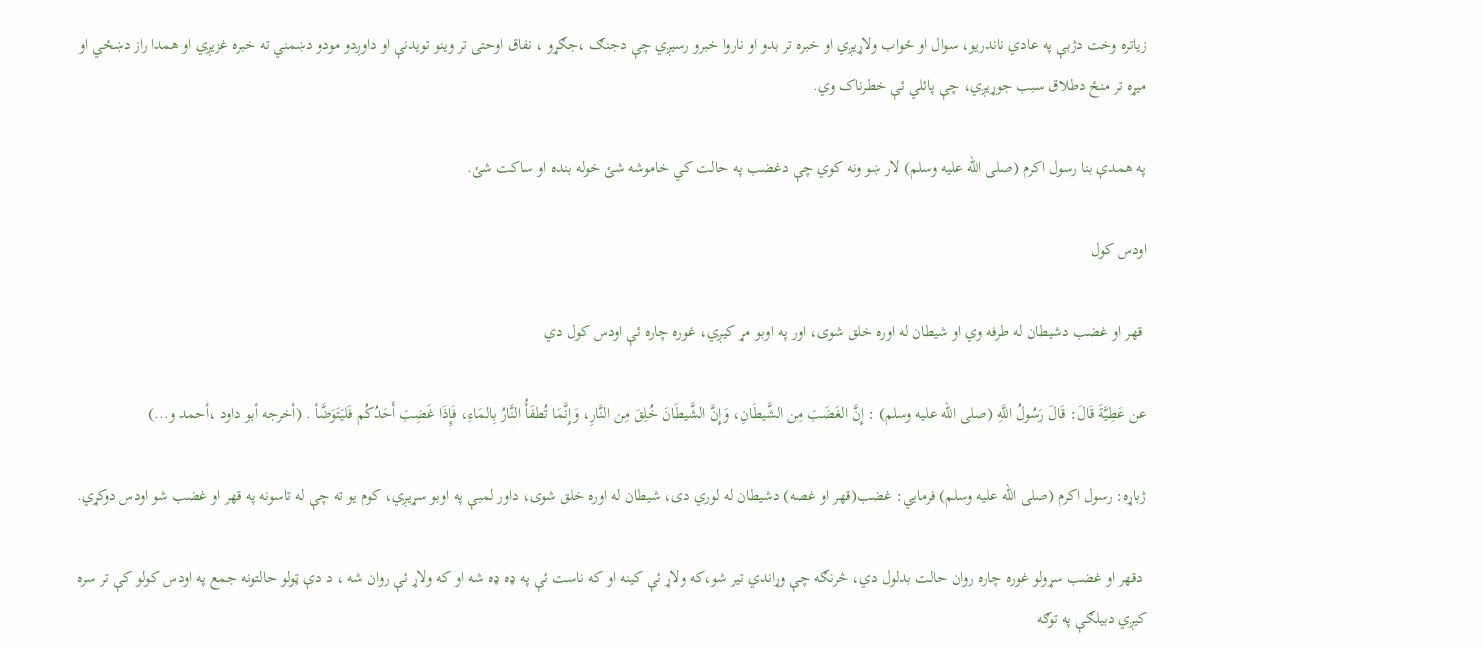زیاتره وخت دژبې په عادي ناندریو، سوال او ځواب ولاړیږي او خبره تر بدو او ناروا خبرو رسیږي چې دجنګ ،جګړو ، نفاق اوحتی تر وینو تویدنې او داوږدو مودو دښمني ته خبره غزیږي او همدا راز دښځي او میړه تر منځ دطلاق سبب جوړیږي، چې پائلي ئې خطرناک وي.

په همدې بنا رسول اکرم (صلی الله علیه وسلم) لار ښو ونه کوي چې دغضب په حالت کي خاموشه شئ خوله بنده او ساکت شئ.

اودس کول

 قهر او غضب دشیطان له طرفه وي او شیطان له اوره خلق شوی، اور په اوبو مړ کیږي، غوره چاره ئې اودس کول دي

عن عَطِيَّةَ قَالَ: قَالَ رَسُولُ اللَّهِ (صلى الله عليه وسلم) : إِنَّ الغَضَبَ مِن الشَّيطَانِ، وَإِنَّ الشَّيطَانَ خُلِقَ مِن النَّارِ، وَإِنَّمَا تُطفَأُ النَّارُ بِالمَاءِ، فَإِذَا غَضِبَ أَحَدُكُم فَليَتَوَضَّأ . (أخرجه أبو داود ،أحمد و...)

ژباړه: رسول اکرم (صلی الله علیه وسلم) فرمايي: غضب(قهر او غصه) دشیطان له لوري دی، شیطان له اوره خلق شوی، داور لمبې په اوبو سړیږي، کوم یو ته چې له تاسونه په قهر او غضب شو اودس دوکړي.

 دقهر او غضب سړولو غوره چاره روان حالت بدلول دي، څرنګه چې وړاندي تیر شو،که ولاړ ئې کینه او که ناست ئې په ډه ډه شه او که ولاړ ئې روان شه ، د دې ټولو حالتونه جمع په اودس کولو کې تر سره کیږي دبیلګې په توګه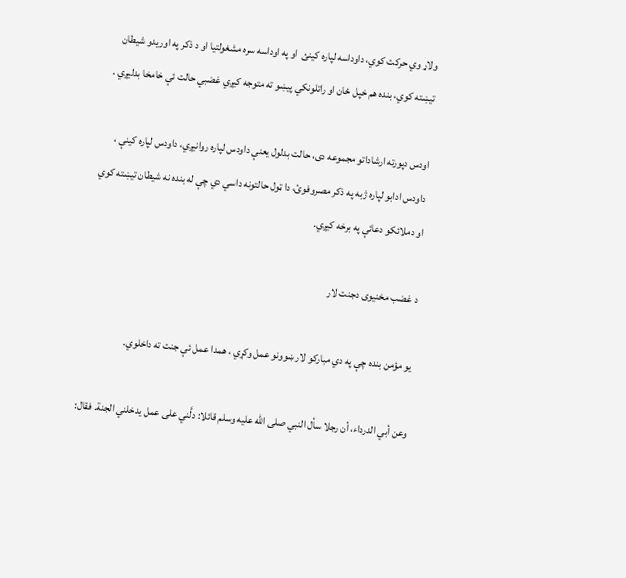ولاړ وي حرکت کوي، داوداسه لپاره کینئ  او په اوداسه سره مشغولتیا او د ذکر په اوریدو شیطان تیښته کوي، بنده هم خپل ځان او راتلونکي پیښو ته متوجه کیږي غضبي حالت ئې خامخا بدلیږي .

اودس دپورته ارشاداتو مجموعه دی، حالت بدلول یعنې داودس لپاره روانیږي، داودس لپاره کینې ، داودس ادابو لپاره ژبه په ذکر مصروفوئ، دا ټول حالتونه داسي دي چې له بنده نه شیطان تیښته کوي او دملائکو دعائې په برخه کیږي.

د غضب مخنیوی دجنت لار

یو مؤمن بنده چې په دي مبارکو لار ښوونو عمل وکړي ، همدا عمل ئې جنت ته داخلوي.

وعن أبي الدرداء، أن رجلا سأل النبي صلى الله عليه وسلم قائلا: دلَّني على عمل يدخلني الجنة. فقال: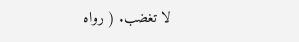لا تغضب. ( رواه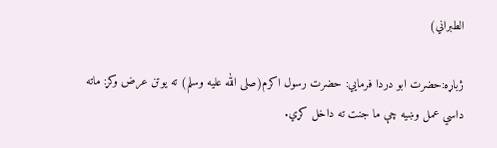الطبراني)

ژباړه:حضرت ابو دردا فرمايي: حضرت رسول اکرم(صلی الله علیه وسلم) ته یوتن عرض وکړ: ماته داسي عمل وښیه چې ما جنت ته داخل کړي.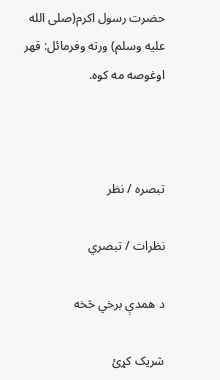حضرت رسول اکرم(صلی الله علیه وسلم) ورته وفرمائل: قهر اوغوصه مه کوه.



تبصره / نظر

نظرات / تبصري

د همدې برخي څخه

شریک کړئ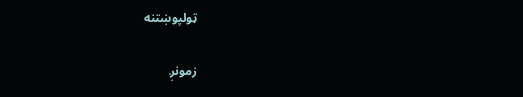ټولپوښتنه

زمونږ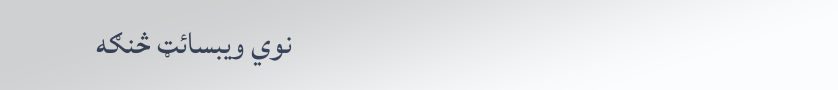نوي ویبسائټ څنګه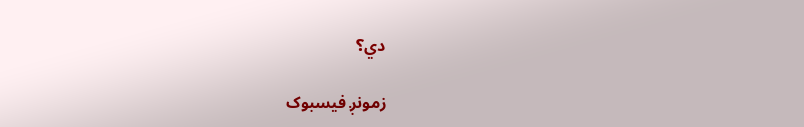دي؟

زمونږ فيسبوک